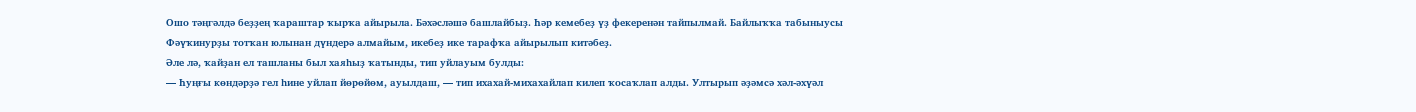Ошо тәңгәлдә беҙҙең ҡараштар ҡырҡа айырыла. Бәхәсләшә башлайбыҙ. Һәр кемебеҙ үҙ фекеренән тайпылмай. Байлыҡҡа табыныусы Фәүҡинурҙы тотҡан юлынан дүндерә алмайым, икебеҙ ике тарафҡа айырылып китәбеҙ.
Әле лә, ҡайҙан ел ташланы был хаяһыҙ ҡатынды, тип уйлауым булды:
— Һуңғы көндәрҙә гел һине уйлап йөрөйөм, ауылдаш, — тип ихахай-михахайлап килеп ҡосаҡлап алды. Ултырып әҙәмсә хәл-әхүәл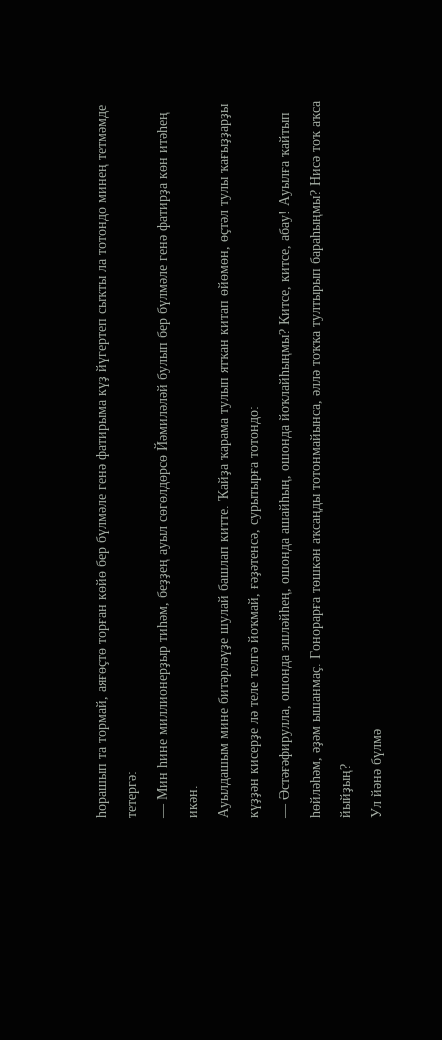һорашып та тормай, аяғөҫтө торған көйө бер бүлмәле генә фатирыма күҙ йүгертеп сыҡты ла тотондо минең тетмәмде тетергә:
— Мин һине миллионерҙыр тиһәм, беҙҙең ауыл сөгөлдөрсө Йәмиләләй булып бер бүлмәле генә фатирҙа көн итәһең икән.
Ауылдашым мине битәрләүҙе шулай башлап китте. Ҡайҙа ҡарама тулып ятҡан китап өйөмөн, өҫтәл тулы ҡағыҙҙарҙы күҙҙән кисерҙе лә теле телгә йоҡмай, ғәҙәтенсә, сурытырға тотондо:
— Әстәғәфирулла, ошонда эшләйһең, ошонда ашайһың, ошонда йоҡлайһыңмы? Китсе, китсе, абау! Ауылға ҡайтып һөйләһәм, әҙәм ышанмаҫ. Гонорарға төшкән аҡсаңды тотонмайынса, әллә тоҡҡа тултырып бараһыңмы? Нисә тоҡ аҡса йыйҙың?
Ул йәнә бүлмә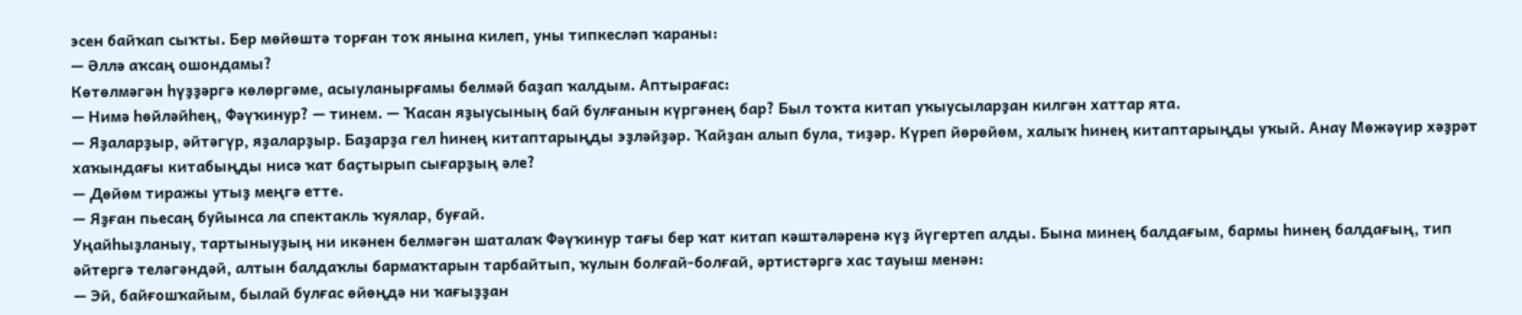эсен байҡап сыҡты. Бер мөйөштә торған тоҡ янына килеп, уны типкесләп ҡараны:
— Әллә аҡсаң ошондамы?
Көтөлмәгән һүҙҙәргә көлөргәме, асыуланырғамы белмәй баҙап ҡалдым. Аптырағас:
— Нимә һөйләйһең, Фәүҡинур? — тинем. — Ҡасан яҙыусының бай булғанын күргәнең бар? Был тоҡта китап уҡыусыларҙан килгән хаттар ята.
— Яҙаларҙыр, әйтәгүр, яҙаларҙыр. Баҙарҙа гел һинең китаптарыңды эҙләйҙәр. Ҡайҙан алып була, тиҙәр. Күреп йөрөйөм, халыҡ һинең китаптарыңды уҡый. Анау Мөжәүир хәҙрәт хаҡындағы китабыңды нисә ҡат баҫтырып сығарҙың әле?
— Дөйөм тиражы утыҙ меңгә етте.
— Яҙған пьесаң буйынса ла спектакль ҡуялар, буғай.
Уңайһыҙланыу, тартыныуҙың ни икәнен белмәгән шаталаҡ Фәүҡинур тағы бер ҡат китап кәштәләренә күҙ йүгертеп алды. Бына минең балдағым, бармы һинең балдағың, тип әйтергә теләгәндәй, алтын балдаҡлы бармаҡтарын тарбайтып, ҡулын болғай-болғай, әртистәргә хас тауыш менән:
— Эй, байғошҡайым, былай булғас өйөңдә ни ҡағыҙҙан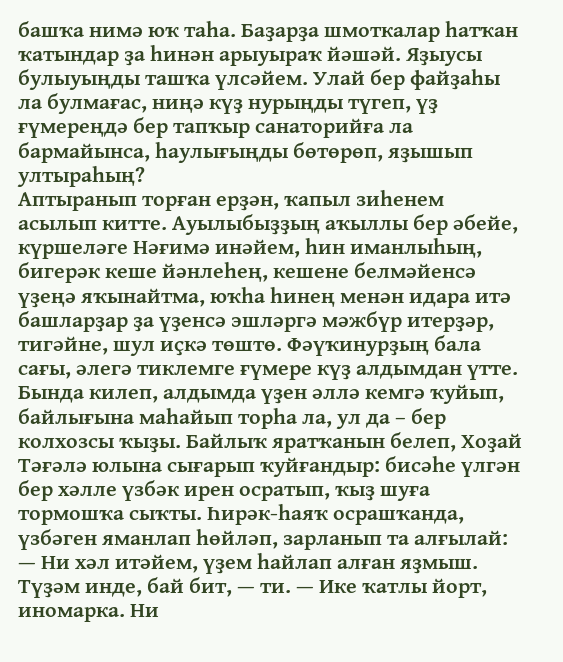башҡа нимә юҡ таһа. Баҙарҙа шмоткалар һатҡан ҡатындар ҙа һинән арыуыраҡ йәшәй. Яҙыусы булыуыңды ташҡа үлсәйем. Улай бер файҙаһы ла булмағас, ниңә күҙ нурыңды түгеп, үҙ ғүмереңдә бер тапҡыр санаторийға ла бармайынса, һаулығыңды бөтөрөп, яҙышып ултыраһың?
Аптыранып торған ерҙән, ҡапыл зиһенем асылып китте. Ауылыбыҙҙың аҡыллы бер әбейе, күршеләге Нәғимә инәйем, һин иманлыһың, бигерәк кеше йәнлеһең, кешене белмәйенсә үҙеңә яҡынайтма, юҡһа һинең менән идара итә башларҙар ҙа үҙенсә эшләргә мәжбүр итерҙәр, тигәйне, шул иҫкә төштө. Фәүҡинурҙың бала сағы, әлегә тиклемге ғүмере күҙ алдымдан үтте. Бында килеп, алдымда үҙен әллә кемгә ҡуйып, байлығына маһайып торһа ла, ул да – бер колхозсы ҡыҙы. Байлыҡ яратҡанын белеп, Хоҙай Тәғәлә юлына сығарып ҡуйғандыр: бисәһе үлгән бер хәлле үзбәк ирен осратып, ҡыҙ шуға тормошҡа сыҡты. Һирәк-һаяҡ осрашҡанда, үзбәген яманлап һөйләп, зарланып та алғылай:
— Ни хәл итәйем, үҙем һайлап алған яҙмыш. Түҙәм инде, бай бит, — ти. — Ике ҡатлы йорт, иномарка. Ни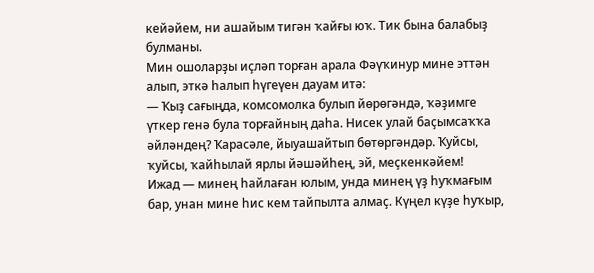кейәйем, ни ашайым тигән ҡайғы юҡ. Тик бына балабыҙ булманы.
Мин ошоларҙы иҫләп торған арала Фәүҡинур мине эттән алып, эткә һалып һүгеүен дауам итә:
— Ҡыҙ сағыңда, комсомолка булып йөрөгәндә, ҡәҙимге үткер генә була торғайның даһа. Нисек улай баҫымсаҡҡа әйләндең? Ҡарасәле, йыуашайтып бөтөргәндәр. Ҡуйсы, ҡуйсы, ҡайһылай ярлы йәшәйһең, эй, меҫкенкәйем!
Ижад — минең һайлаған юлым, унда минең үҙ һуҡмағым бар, унан мине һис кем тайпылта алмаҫ. Күңел күҙе һуҡыр,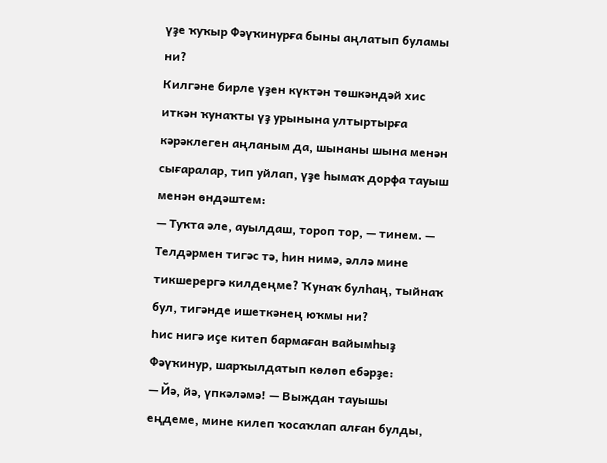үҙе ҡуҡыр Фәүҡинурға быны аңлатып буламы ни?
Килгәне бирле үҙен күктән төшкәндәй хис иткән ҡунаҡты үҙ урынына ултыртырға кәрәклеген аңланым да, шынаны шына менән сығаралар, тип уйлап, үҙе һымаҡ дорфа тауыш менән өндәштем:
— Туҡта әле, ауылдаш, тороп тор, — тинем. — Телдәрмен тигәс тә, һин нимә, әллә мине тикшерергә килдеңме? Ҡунаҡ булһаң, тыйнаҡ бул, тигәнде ишеткәнең юҡмы ни?
Һис нигә иҫе китеп бармаған вайымһыҙ Фәүҡинур, шарҡылдатып көлөп ебәрҙе:
— Йә, йә, үпкәләмә! — Выждан тауышы еңдеме, мине килеп ҡосаҡлап алған булды,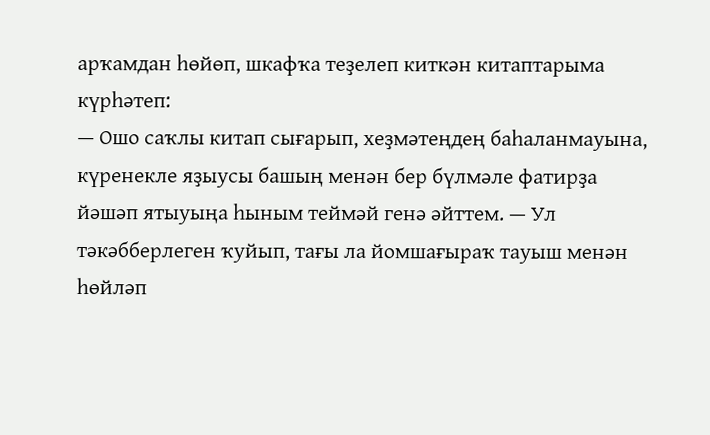арҡамдан һөйөп, шкафҡа теҙелеп киткән китаптарыма күрһәтеп:
— Ошо саҡлы китап сығарып, хеҙмәтеңдең баһаланмауына, күренекле яҙыусы башың менән бер бүлмәле фатирҙа йәшәп ятыуыңа һыным теймәй генә әйттем. — Ул тәкәбберлеген ҡуйып, тағы ла йомшағыраҡ тауыш менән һөйләп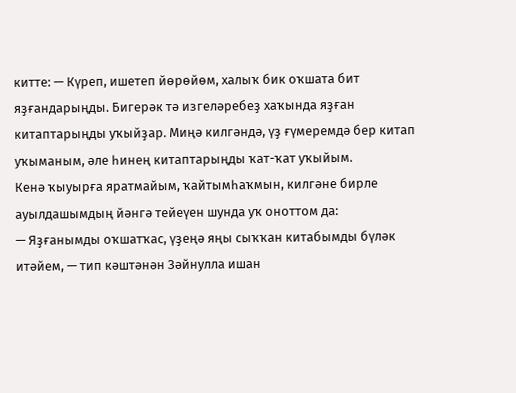китте: — Күреп, ишетеп йөрөйөм, халыҡ бик оҡшата бит яҙғандарыңды. Бигерәк тә изгеләребеҙ хаҡында яҙған китаптарыңды уҡыйҙар. Миңә килгәндә, үҙ ғүмеремдә бер китап уҡыманым, әле һинең китаптарыңды ҡат-ҡат уҡыйым.
Кенә ҡыуырға яратмайым, ҡайтымһаҡмын, килгәне бирле ауылдашымдың йәнгә тейеүен шунда уҡ оноттом да:
— Яҙғанымды оҡшатҡас, үҙеңә яңы сыҡҡан китабымды бүләк итәйем, — тип кәштәнән Зәйнулла ишан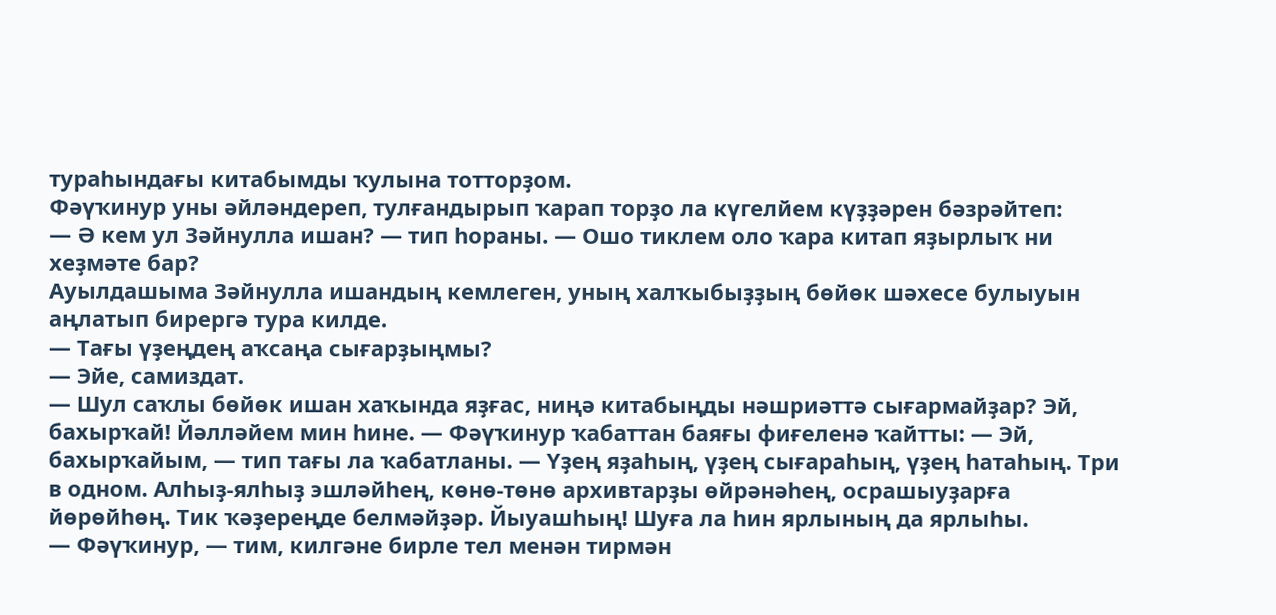тураһындағы китабымды ҡулына тотторҙом.
Фәүҡинур уны әйләндереп, тулғандырып ҡарап торҙо ла күгелйем күҙҙәрен бәзрәйтеп:
— Ә кем ул Зәйнулла ишан? — тип һораны. — Ошо тиклем оло ҡара китап яҙырлыҡ ни хеҙмәте бар?
Ауылдашыма Зәйнулла ишандың кемлеген, уның халҡыбыҙҙың бөйөк шәхесе булыуын аңлатып бирергә тура килде.
— Тағы үҙеңдең аҡсаңа сығарҙыңмы?
— Эйе, самиздат.
— Шул саҡлы бөйөк ишан хаҡында яҙғас, ниңә китабыңды нәшриәттә сығармайҙар? Эй, бахырҡай! Йәлләйем мин һине. — Фәүҡинур ҡабаттан баяғы фиғеленә ҡайтты: — Эй, бахырҡайым, — тип тағы ла ҡабатланы. — Үҙең яҙаһың, үҙең сығараһың, үҙең һатаһың. Три в одном. Алһыҙ-ялһыҙ эшләйһең, көнө-төнө архивтарҙы өйрәнәһең, осрашыуҙарға йөрөйһөң. Тик ҡәҙереңде белмәйҙәр. Йыуашһың! Шуға ла һин ярлының да ярлыһы.
— Фәүҡинур, — тим, килгәне бирле тел менән тирмән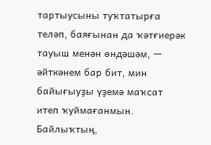тартыусыны туҡтатырға теләп, баяғынан да ҡәтғиерәк тауыш менән өндәшәм, — әйткәнем бар бит, мин байығыуҙы үҙемә маҡсат итеп ҡуймағанмын. Байлыҡтың,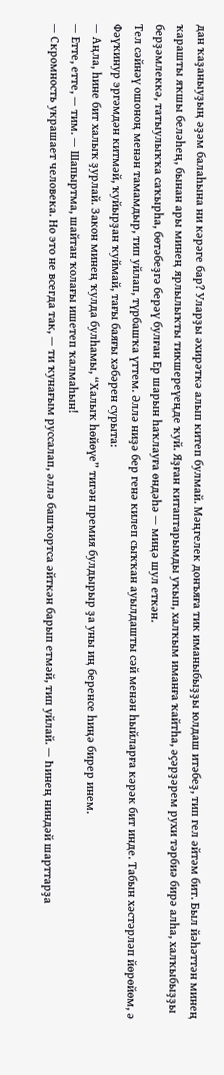дан ҡаҙаныуҙың әҙәм балаһына ни кәрәге бар? Уларҙы әхирәткә алып китеп булмай. Мәңгелек донъяға тик иманыбыҙҙы юлдаш итәбеҙ, тип гел әйтәм бит. Был йәһәттән минең ҡарашты яҡшы беләһең, бынан ары минең ярлылыҡты тикшереүеңде ҡуй. Яҙған китаптарымды уҡып, халҡым иманға ҡайтһа, әҫәрҙәрем рухи тәрбиә бирә алһа, халҡыбыҙҙы берҙәмлеккә, татыулыҡҡа саҡырһа, бөтәбеҙгә берәү булған Ер шарын һаҡлауға өндәһә — миңә шул еткән.
Тел сәйнәү ошоноң менән тамамдыр, тип уйлап, түрбашҡа үттем. Әллә ниҙә бер генә килеп сыҡҡан ауылдашты сәй менән һыйларға кәрәк бит инде. Табын хәстәрләп йөрөйөм, ә Фәүҡинур эргәмдән китмәй, ҡуйырҙан ҡуймай, тағы баяғы хәбәрен сурыта:
— Аңла, һине бит халыҡ ҙурлай. Закон минең ҡулда булһамы, “Халыҡ һөйөүе” тигән премия булдырыр ҙа уны иң беренсе һиңә бирер инем.
— Етте, етте, — тим. — Шапыртма, шайтан ҡолағы ишетеп ҡалмаһын!
— Скромность украшает человека. Но это не всегда так, — ти ҡунағым руссалап, әллә башҡортса әйткән барып етмәй, тип уйлай. — Һинең ниндәй шарттарҙа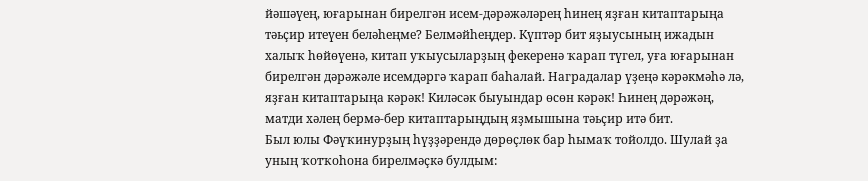йәшәүең, юғарынан бирелгән исем-дәрәжәләрең һинең яҙған китаптарыңа тәьҫир итеүен беләһеңме? Белмәйһеңдер. Күптәр бит яҙыусының ижадын халыҡ һөйөүенә, китап уҡыусыларҙың фекеренә ҡарап түгел, уға юғарынан бирелгән дәрәжәле исемдәргә ҡарап баһалай. Наградалар үҙеңә кәрәкмәһә лә, яҙған китаптарыңа кәрәк! Киләсәк быуындар өсөн кәрәк! Һинең дәрәжәң, матди хәлең бермә-бер китаптарыңдың яҙмышына тәьҫир итә бит.
Был юлы Фәүҡинурҙың һүҙҙәрендә дөрөҫлөк бар һымаҡ тойолдо. Шулай ҙа уның ҡотҡоһона бирелмәҫкә булдым: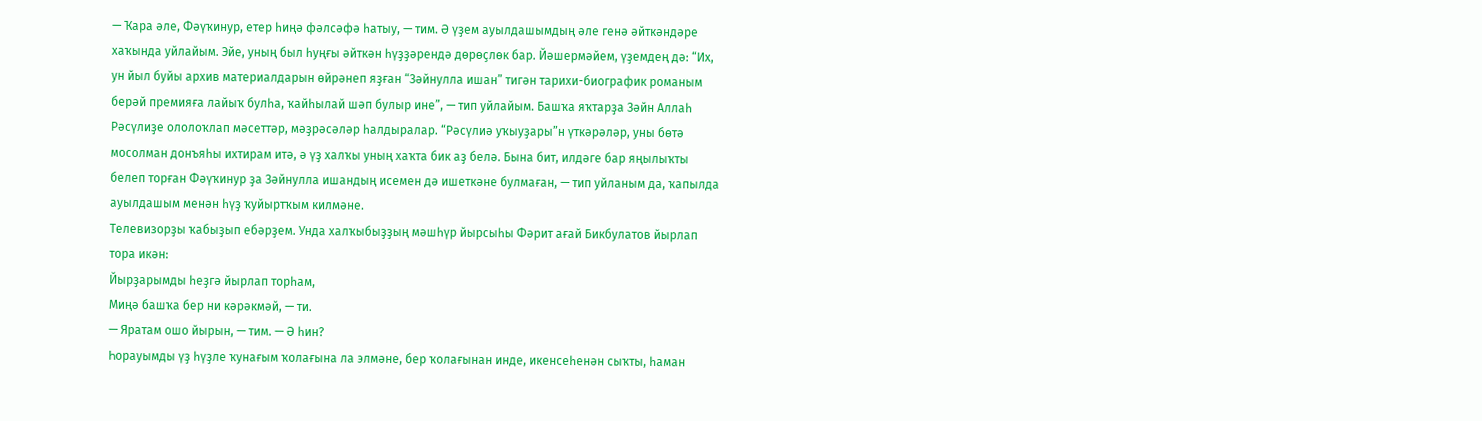— Ҡара әле, Фәүҡинур, етер һиңә фәлсәфә һатыу, — тим. Ә үҙем ауылдашымдың әле генә әйткәндәре хаҡында уйлайым. Эйе, уның был һуңғы әйткән һүҙҙәрендә дөрөҫлөк бар. Йәшермәйем, үҙемдең дә: “Их, ун йыл буйы архив материалдарын өйрәнеп яҙған “Зәйнулла ишан” тигән тарихи-биографик романым берәй премияға лайыҡ булһа, ҡайһылай шәп булыр ине”, — тип уйлайым. Башҡа яҡтарҙа Зәйн Аллаһ Рәсүлиҙе ололоҡлап мәсеттәр, мәҙрәсәләр һалдыралар. “Рәсүлиә уҡыуҙары”н үткәрәләр, уны бөтә мосолман донъяһы ихтирам итә, ә үҙ халҡы уның хаҡта бик аҙ белә. Бына бит, илдәге бар яңылыҡты белеп торған Фәүҡинур ҙа Зәйнулла ишандың исемен дә ишеткәне булмаған, — тип уйланым да, ҡапылда ауылдашым менән һүҙ ҡуйыртҡым килмәне.
Телевизорҙы ҡабыҙып ебәрҙем. Унда халҡыбыҙҙың мәшһүр йырсыһы Фәрит ағай Бикбулатов йырлап тора икән:
Йырҙарымды һеҙгә йырлап торһам,
Миңә башҡа бер ни кәрәкмәй, — ти.
— Яратам ошо йырын, — тим. — Ә һин?
Һорауымды үҙ һүҙле ҡунағым ҡолағына ла элмәне, бер ҡолағынан инде, икенсеһенән сыҡты, һаман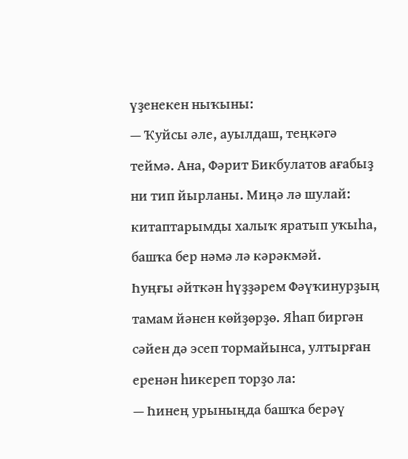үҙенекен ныҡыны:
— Ҡуйсы әле, ауылдаш, теңкәгә теймә. Ана, Фәрит Бикбулатов ағабыҙ ни тип йырланы. Миңә лә шулай: китаптарымды халыҡ яратып уҡыһа, башҡа бер нәмә лә кәрәкмәй.
Һуңғы әйткән һүҙҙәрем Фәүҡинурҙың тамам йәнен көйҙөрҙө. Яһап биргән сәйен дә эсеп тормайынса, ултырған еренән һикереп торҙо ла:
— Һинең урыныңда башҡа берәү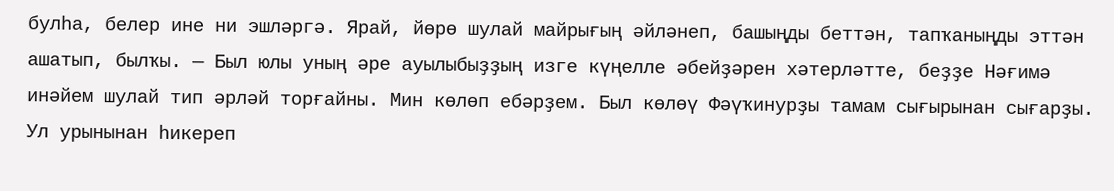булһа, белер ине ни эшләргә. Ярай, йөрө шулай майрығың әйләнеп, башыңды беттән, тапҡаныңды эттән ашатып, былҡы. — Был юлы уның әре ауылыбыҙҙың изге күңелле әбейҙәрен хәтерләтте, беҙҙе Нәғимә инәйем шулай тип әрләй торғайны. Мин көлөп ебәрҙем. Был көлөү Фәүҡинурҙы тамам сығырынан сығарҙы. Ул урынынан һикереп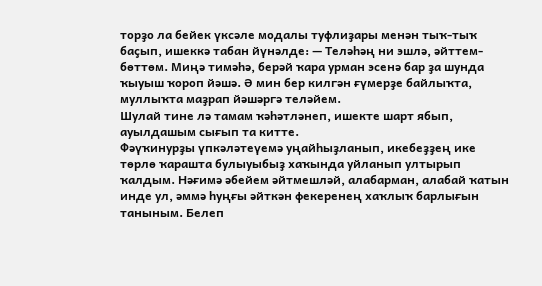торҙо ла бейек үксәле модалы туфлиҙары менән тыҡ-тыҡ баҫып, ишеккә табан йүнәлде: — Теләһәң ни эшлә, әйттем-бөттөм. Миңә тимәһә, берәй ҡара урман эсенә бар ҙа шунда ҡыуыш ҡороп йәшә. Ә мин бер килгән ғүмерҙе байлыҡта, муллыҡта маҙрап йәшәргә теләйем.
Шулай тине лә тамам ҡәһәтләнеп, ишекте шарт ябып, ауылдашым сығып та китте.
Фәүҡинурҙы үпкәләтеүемә уңайһыҙланып, икебеҙҙең ике төрлө ҡарашта булыуыбыҙ хаҡында уйланып ултырып ҡалдым. Нәғимә әбейем әйтмешләй, алабарман, алабай ҡатын инде ул, әммә һуңғы әйткән фекеренең хаҡлыҡ барлығын таныным. Белеп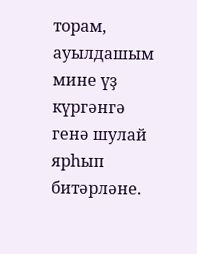торам, ауылдашым мине үҙ күргәнгә генә шулай ярһып битәрләне.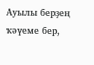Ауылы берҙең ҡәүеме бер,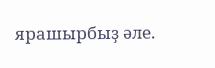ярашырбыҙ әле.